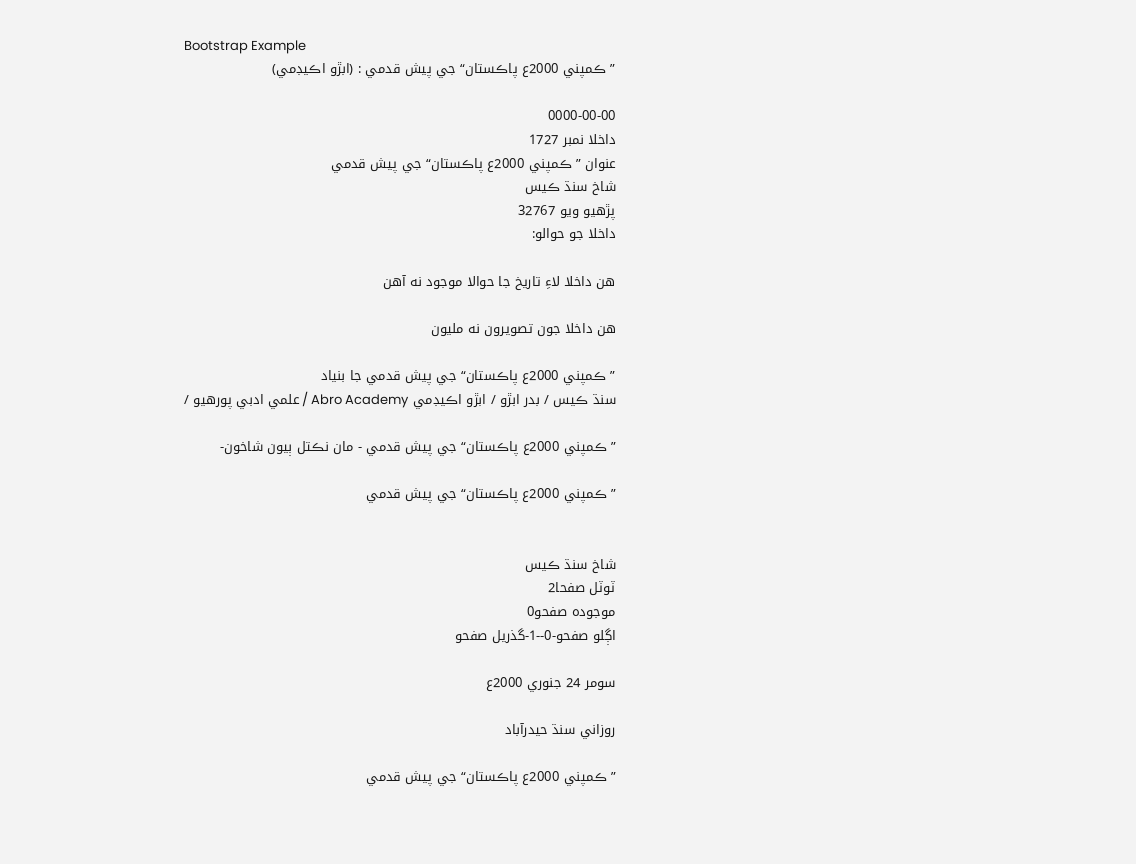Bootstrap Example
”ڪمپني 2000ع پاڪستان“ جي پيش قدمي : (ابڙو اڪيڊمي)

0000-00-00
داخلا نمبر 1727
عنوان ”ڪمپني 2000ع پاڪستان“ جي پيش قدمي
شاخ سنڌ ڪيس
پڙهيو ويو 32767
داخلا جو حوالو:

هن داخلا لاءِ تاريخ جا حوالا موجود نه آهن

هن داخلا جون تصويرون نه مليون

”ڪمپني 2000ع پاڪستان“ جي پيش قدمي جا بنياد
سنڌ ڪيس / بدر ابڙو / ابڙو اڪيڊمي Abro Academy / علمي ادبي پورهيو /

”ڪمپني 2000ع پاڪستان“ جي پيش قدمي - مان نڪتل ٻيون شاخون-

”ڪمپني 2000ع پاڪستان“ جي پيش قدمي


شاخ سنڌ ڪيس
ٽوٽل صفحا2
موجودہ صفحو0
اڳلو صفحو-0--1-گذريل صفحو

سومر 24 جنوري 2000ع

روزاني سنڌ حيدرآباد

”ڪمپني 2000ع پاڪستان“ جي پيش قدمي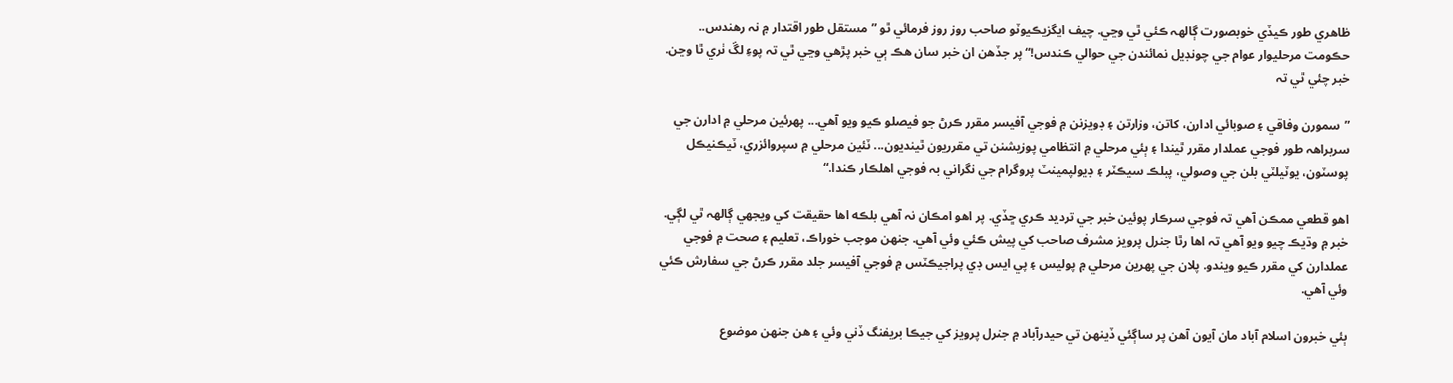ظاهري طور ڪيڏي خوبصورت ڳالھہ ڪئي ٿي وڃي. چيف ايگزيڪيوٽو صاحب روز روز فرمائي ٿو ”مستقل طور اقتدار ۾ نہ رهندس.. حڪومت مرحليوار عوام جي چونڊيل نمائندن جي حوالي ڪندس!“ پر جڏهن ان خبر سان هڪ ٻي خبر پڙهي وڃي ٿي تہ پوءِ لڱ ٺري ٿا وڃن. خبر چئي ٿي تہ

”سمورن وفاقي ۽ صوبائي ادارن، کاتن، وزارتن ۽ ڊويزنن ۾ فوجي آفيسر مقرر ڪرڻ جو فيصلو ڪيو ويو آهي... پھرئين مرحلي ۾ ادارن جي سربراھہ طور فوجي عملدار مقرر ٿيندا ۽ ٻئي مرحلي ۾ انتظامي پوزيشنن تي مقرريون ٿينديون... ٽئين مرحلي ۾ سپروائزري، ٽيڪنيڪل پوسٽون، يوٽيلٽي بلن جي وصولي، پبلڪ سيڪٽر ۽ ڊيولپمينٽ پروگرام جي نگراني بہ فوجي اهلڪار ڪندا.“

اهو قطعي ممڪن آهي تہ فوجي سرڪار پوئين خبر جي ترديد ڪري ڇڏي. پر اهو امڪان نہ آهي بلڪه اها حقيقت کي ويجهي ڳالھہ ٿي لڳي. خبر ۾ وڌيڪ چيو ويو آهي تہ اها رٿا جنرل پرويز مشرف صاحب کي پيش ڪئي وئي آهي. جنھن موجب خوراڪ، تعليم ۽ صحت ۾ فوجي عملدارن کي مقرر ڪيو ويندو. پلان جي پھرين مرحلي ۾ پوليس ۽ پي ايس ڊي پراجيڪٽس ۾ فوجي آفيسر جلد مقرر ڪرڻ جي سفارش ڪئي وئي آهي.

ٻئي خبرون اسلام آباد مان آيون آهن پر ساڳئي ڏينھن تي حيدرآباد ۾ جنرل پرويز کي جيڪا بريفنگ ڏني وئي ۽ هن جنھن موضوع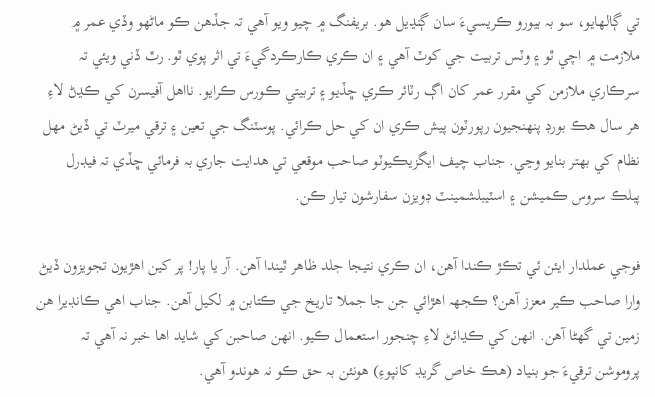تي ڳالهايو، سو بہ بيورو ڪريسيءَ سان ڳنڍيل هو. بريفنگ ۾ چيو ويو آهي تہ جڏهن ڪو ماڻهو وڏي عمر ۾ ملازمت ۾ اچي ٿو ۽ وٽس تربيت جي کوٽ آهي ۽ ان ڪري ڪارڪردگيءَ تي اثر پوي ٿو. رٿ ڏني ويئي تہ سرڪاري ملازمن کي مقرر عمر کان اڳ رٽائر ڪري ڇڏيو ۽ تربيتي ڪورس ڪرايو. نااهل آفيسرن کي ڪڍڻ لاءِ هر سال هڪ بورڊ پنھنجيون رپورٽون پيش ڪري ان کي حل ڪرائي. پوسٽنگ جي تعين ۽ ترقي ميرٽ تي ڏيڻ مهل نظام کي بھتر بنايو وڃي. جناب چيف ايگزيڪيوٽو صاحب موقعي تي هدايت جاري بہ فرمائي ڇڏي تہ فيڊرل پبلڪ سروس ڪميشن ۽ اسٽيبلشمينٽ ڊويزن سفارشون تيار ڪن.

فوجي عملدار ايئن ئي تڪڙ ڪندا آهن، ان ڪري نتيجا جلد ظاهر ٿيندا آهن. آر يا پار! پر کين اهڙيون تجويزون ڏيڻ وارا صاحب ڪير معزز آهن؟ ڪجھہ اهڙائي جن جا جملا تاريخ جي ڪتابن ۾ لکيل آهن. جناب اهي ڪانڊيرا هن زمين تي گهڻا آهن. انھن کي ڪڍائڻ لاءِ چنجور استعمال ڪيو. انھن صاحبن کي شايد اها خبر نہ آهي تہ پروموشن ترقيءَ جو بنياد (هڪ خاص گريڊ کانپوءِ) هونئن بہ حق ڪو نہ هوندو آهي.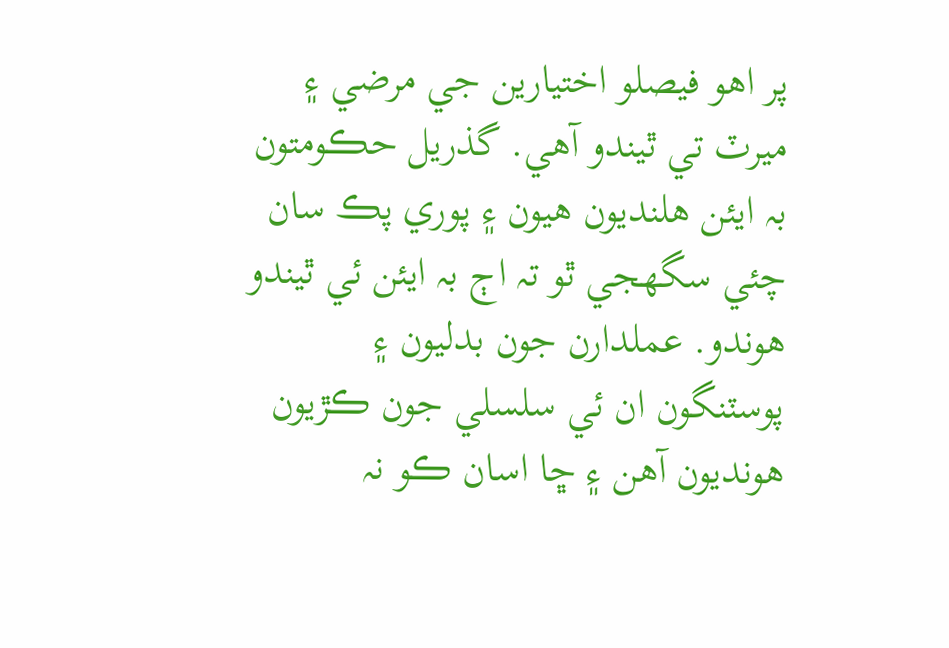پر اهو فيصلو اختيارين جي مرضي ۽ ميرٽ تي ٿيندو آهي. گذريل حڪومتون بہ ايئن هلنديون هيون ۽ پوري پڪ سان چئي سگهجي ٿو تہ اڄ بہ ايئن ئي ٿيندو هوندو. عملدارن جون بدليون ۽ پوسٽنگون ان ئي سلسلي جون ڪڙيون هونديون آهن ۽ ڇا اسان ڪو نہ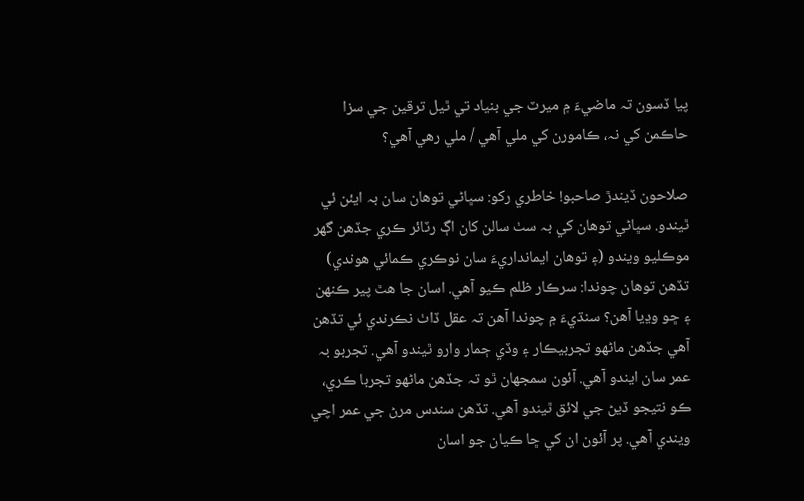پيا ڏسون تہ ماضيءَ ۾ ميرٽ جي بنياد تي ٿيل ترقين جي سزا حاڪمن کي نہ، ڪامورن کي ملي آهي / ملي رهي آهي؟

صلاحون ڏيندڙ صاحبو! خاطري رکو: سڀاڻي توهان سان بہ ايئن ئي ٿيندو. سڀاڻي توهان کي بہ سٺ سالن کان اڳ رٽائر ڪري جڏهن گهر موڪليو ويندو (۽ توهان ايمانداريءَ سان نوڪري ڪمائي هوندي) تڏهن توهان چوندا: سرڪار ظلم ڪيو آهي. اسان جا هٿ پير ڪنھن ۽ ڇو وڍيا آهن؟ سنڌيءَ ۾ چوندا آهن تہ عقل ڏاٺ نڪرندي ئي تڏهن آهي جڏهن ماڻهو تجربيڪار ۽ وڏي ڄمار وارو ٿيندو آهي. تجربو بہ عمر سان ايندو آهي. آئون سمجهان ٿو تہ جڏهن ماڻهو تجربا ڪري، ڪو نتيجو ڏيڻ جي لائق ٿيندو آهي. تڏهن سندس مرڻ جي عمر اچي ويندي آهي. پر آئون ان کي ڇا ڪيان جو اسان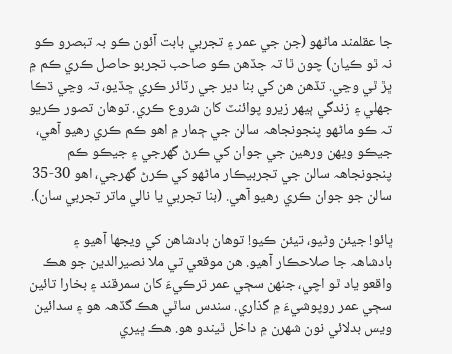جا عقلمند ماڻهو (جن جي عمر ۽ تجربي بابت آئون ڪو بہ تبصرو ڪو نہ ٿو ڪيان) چون ٿا تہ جڏهن ڪو صاحب تجربو حاصل ڪري ڪم ۾ ڀڙ ٿي وڃي. تڏهن هن کي بنا دير جي رٽائر ڪري ڇڏيو، تہ وڃي ڌڪا جهلي ۽ زندگي ٻيھر زيرو پوائنٽ کان شروع ڪري. توهان تصور ڪريو تہ ڪو ماڻهو پنجونجاھہ سالن جي ڄمار ۾ اهو ڪم ڪري رهيو آهي، جيڪو ويھن ورهين جي جوان کي ڪرڻ گهرجي ۽ جيڪو ڪم پنجونجاھہ سالن جي تجربيڪار ماڻهو کي ڪرڻ گهرجي، اهو 30-35 سالن جو جوان ڪري رهيو آهي. (بنا تجربي يا نالي ماتر تجربي سان).

ڀائو! جيئن وڻيو، تيئن ڪيو! توهان بادشاهن کي ويجها آهيو ۽ بادشاھہ جا صلاحڪار آهيو. هن موقعي تي ملا نصيرالدين جو هڪ واقعو ياد ٿو اچي، جنھن سڄي عمر ترڪيءَ کان سمرقند ۽ بخارا تائين سڄي عمر روپوشيءَ ۾ گذاري. سندس ساٿي هڪ گڏھہ هو ۽ سدائين ويس بدلائي نون شهرن ۾ داخل ٿيندو هو. هڪ ڀيري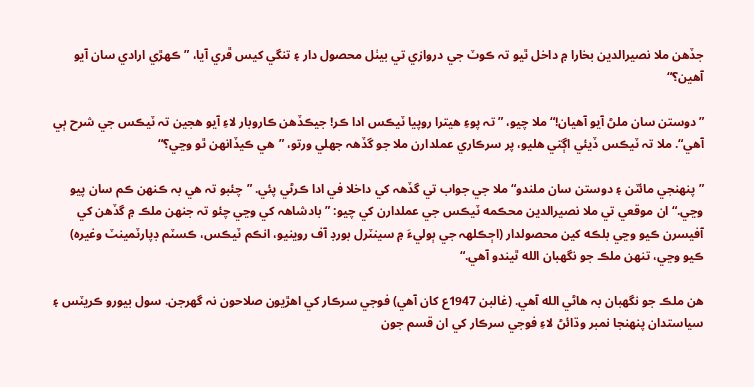جڏهن ملا نصيرالدين بخارا ۾ داخل ٿيو تہ ڪوٽ جي دروازي تي بيٺل محصول دار ۽ تنگي کيس ڦري آيا، ”ڪھڙي ارادي سان آيو آهين؟“

”دوستن سان ملڻ آيو آهيان!“ ملا چيو، ”تہ پوءِ هيترا روپيا ٽيڪس ادا ڪر! جيڪڏهن ڪاروبار لاءِ آيو هجين تہ ٽيڪس جي شرح ٻي آهي“. ملا تہ ٽيڪس ڏيئي اڳتي هليو، پر سرڪاري عملدارن ملا جو گڏھہ جهلي ورتو، ”هي ڪيڏانھن ٿو وڃي؟“

”پنھنجي مائٽن ۽ دوستن سان ملندو“ ملا جي جواب تي گڏھہ کي داخلا في ادا ڪرڻي پئي. ”چئبو تہ هي بہ ڪنھن ڪم سان پيو وڃي.“ ان موقعي تي ملا نصيرالدين محڪمه ٽيڪس جي عملدارن کي چيو: ”بادشاھہ کي وڃي چئو تہ جنھن ملڪ ۾ گڏهن کي آفيسرن ڪيو وڃي بلڪه کين محصولدار (اڄڪلھہ جي ٻوليءَ ۾ سينٽرل بورڊ آف روينيو، انڪم ٽيڪس، ڪسٽم ڊپارٽمينٽ وغيره) ڪيو وڃي، تنھن ملڪ جو نگهبان الله ٿيندو آهي.“

هن ملڪ جو نگهبان بہ هاڻي الله آهي. (غالبن 1947ع کان آهي) فوجي سرڪار کي اهڙيون صلاحون نہ گهرجن. سول بيورو ڪريٽس ۽ سياستدان پنھنجا نمبر وڌائڻ لاءِ فوجي سرڪار کي ان قسم جون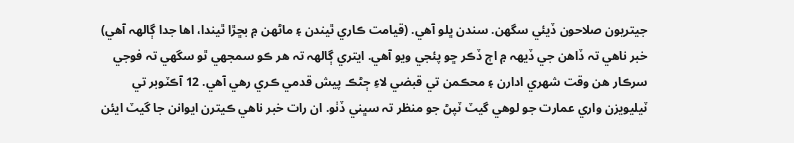جيتريون صلاحون ڏيئي سگهن. سندن ڀلو آهي. (قيامت ڪاري ٿيندن ۽ ماڻهن ۾ بڇڙا ٿيندا، اها جدا ڳالھہ آهي) خبر ناهي تہ ڏاهن جي ڏيھہ ۾ اڄ ڏڪر ڇو پئجي ويو آهي. ايتري ڳالھہ تہ هر ڪو سمجهي ٿو سگهي تہ فوجي سرڪار هن وقت شهري ادارن ۽ محڪمن تي قبضي لاءِ ڄڻڪ پيش قدمي ڪري رهي آهي. 12 آڪٽوبر تي ٽيليويزن واري عمارت جو لوهي گيٽ ٽپڻ جو منظر تہ سڀني ڏٺو. ان رات خبر ناهي ڪيترن ايوانن جا گيٽ ايئن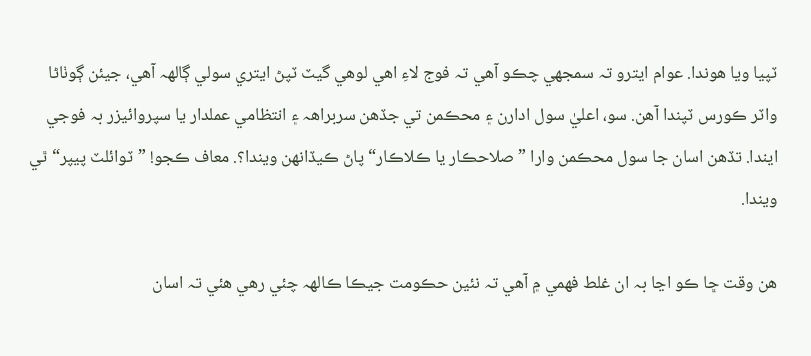ٽپيا ويا هوندا. عوام ايترو تہ سمجهي چڪو آهي تہ فوج لاءِ اهي لوهي گيٽ ٽپڻ ايتري سولي ڳالھہ آهي، جيئن ڳوٺاڻا واٽر ڪورس ٽپندا آهن. سو، اعليٰ سول ادارن ۽ محڪمن تي جڏهن سربراھہ ۽ انتظامي عملدار يا سپروائيزر بہ فوجي ايندا. تڏهن اسان جا سول محڪمن وارا ”صلاحڪار يا ڪلاڪار“ پاڻ ڪيڏانھن ويندا؟. معاف ڪجو! ”ٽوائلٽ پيپر“ ٿي ويندا.

هن وقت ڇا ڪو اڃا بہ ان غلط فهمي ۾ آهي تہ نئين حڪومت جيڪا ڪالھہ چئي رهي هئي تہ اسان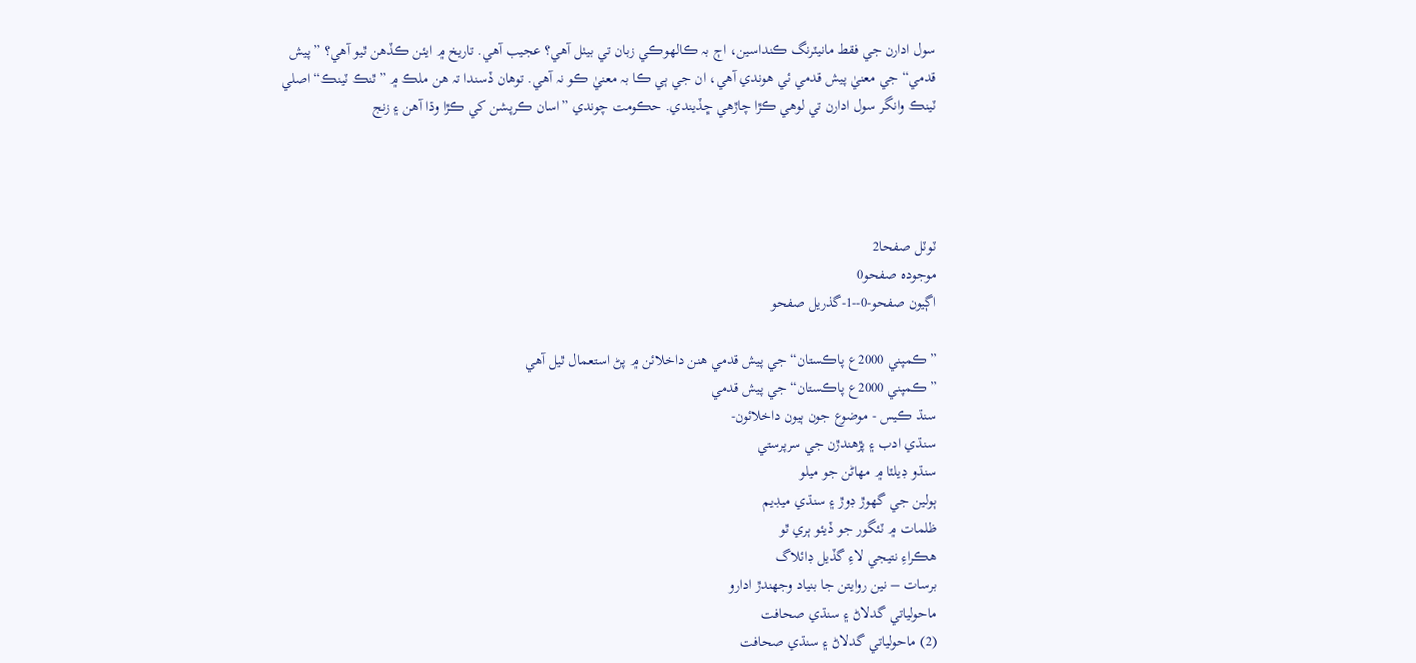سول ادارن جي فقط مانيٽرنگ ڪنداسين، اڄ بہ ڪالهوڪي زبان تي بيٺل آهي؟ عجيب آهي. تاريخ ۾ ايئن ڪڏهن ٿيو آهي؟ ”پيش قدمي“ جي معنيٰ پيش قدمي ئي هوندي آهي، ان جي ٻي ڪا بہ معنيٰ ڪو نہ آهي. توهان ڏسندا تہ هن ملڪ ۾ ”ٿنڪ ٽينڪ“ اصلي ٽينڪ وانگر سول ادارن تي لوهي ڪڙا چاڙهي ڇڏيندي. حڪومت چوندي ”اسان ڪرپشن کي ڪڙا وڌا آهن ۽ زنج




ٽوٽل صفحا2
موجودہ صفحو0
اڳيون صفحو-0--1-گذريل صفحو

”ڪمپني 2000ع پاڪستان“ جي پيش قدمي ھنن داخلائن ۾ پڻ استعمال ٿيل آھي
”ڪمپني 2000ع پاڪستان“ جي پيش قدمي
سنڌ ڪيس - موضوع جون ٻيون داخلائون-
سنڌي ادب ۽ پڙهندڙن جي سرپرستي
سنڌو ڊيلٽا ۾ مهاڻن جو ميلو
ٻولين جي گهوڙ ڊوڙ ۽ سنڌي ميڊيم
ظلمات ۾ ٽئگور جو ڏيئو ٻري ٿو
هڪراءِ نتيجي لاءِ گڏيل ڊائلاگ
برسات – نين روايتن جا بنياد وجهندڙ ادارو
ماحولياتي گدلاڻ ۽ سنڌي صحافت
(2) ماحولياتي گدلاڻ ۽ سنڌي صحافت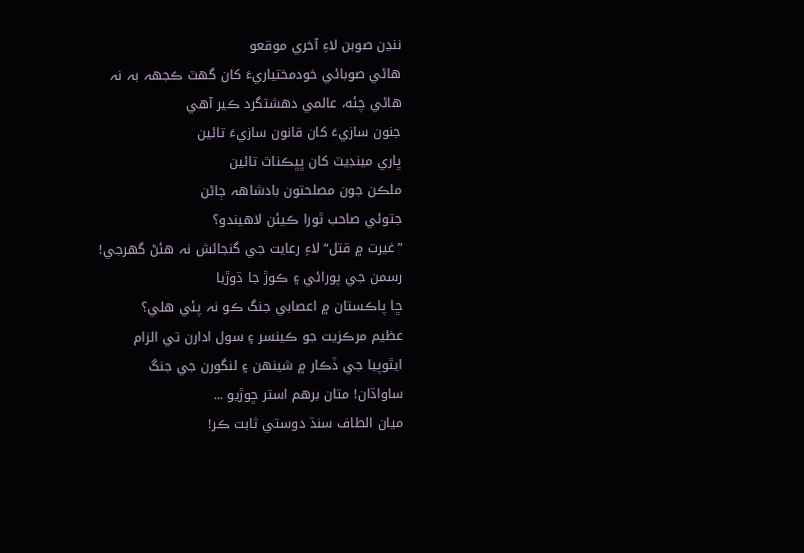ننڍن صوبن لاءِ آخري موقعو
هاڻي صوبائي خودمختياريءَ کان گهٽ ڪجھہ بہ نہ
هاڻي چئه، عالمي دهشتگرد ڪير آهي
جنون سازيءَ کان قانون سازيءَ تائين
ڀاري مينڊيٽ کان ڀڀڪناٿ تائين
ملڪن جون مصلحتون بادشاھہ ڄاڻن
جتوئي صاحب ٿورا ڪيئن لاهيندو؟
”غيرت ۾ قتل“ لاءِ رعايت جي گنجائش نہ هئڻ گهرجي!
رسمن جي پورائي ۽ ڪوڙ جا ڌوڙيا
ڇا پاڪستان ۾ اعصابي جنگ ڪو نہ پئي هلي؟
عظيم مرڪزيت جو ڪينسر ۽ سول ادارن تي الزام
ايٿوپيا جي ڏڪار ۾ شينھن ۽ لنگورن جي جنگ
ساواڌان! متان برهم استر ڇوڙيو ...
ميان الطاف سنڌ دوستي ثابت ڪر!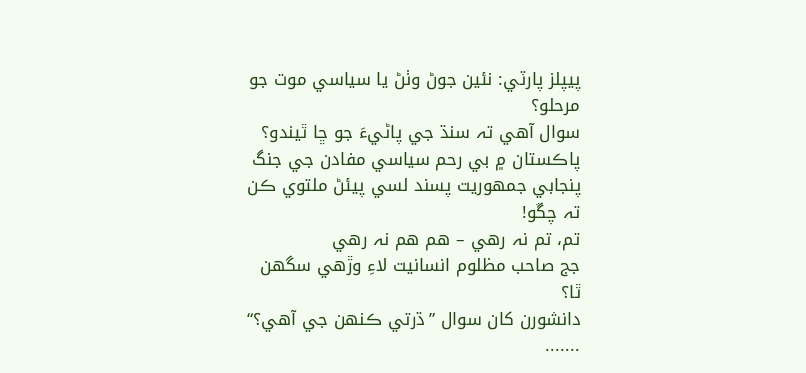پيپلز پارٽي: نئين جوڻ وٺڻ يا سياسي موت جو مرحلو؟
سوال آهي تہ سنڌ جي پاڻيءَ جو ڇا ٿيندو؟
پاڪستان ۾ بي رحم سياسي مفادن جي جنگ
پنجابي جمهوريت پسند لسي پيئڻ ملتوي ڪن تہ چڱو!
تم، تم نہ رهي – هم هم نہ رهي
جج صاحب مظلوم انسانيت لاءِ وڙهي سگهن ٿا؟
دانشورن کان سوال ”ڌرتي ڪنھن جي آهي؟“
.......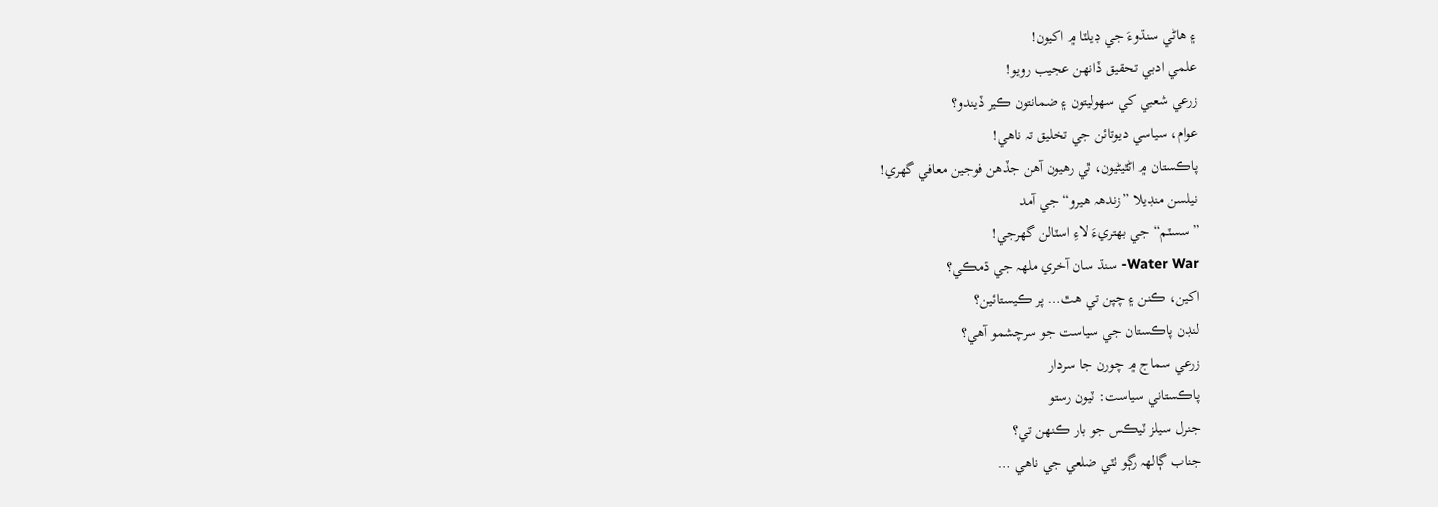۽ هاڻي سنڌوءَ جي ڊيلٽا ۾ اکيون!
علمي ادبي تحقيق ڏانھن عجيب رويو!
زرعي شعبي کي سهوليتون ۽ ضمانتون ڪير ڏيندو؟
عوام، سياسي ديوتائن جي تخليق تہ ناهي!
پاڪستان ۾ اڻٿيڻيون، ٿي رهيون آهن جڏهن فوجين معافي گهري!
نيلسن منڊيلا ”زندھہ هيرو“ جي آمد
”سسٽم“ جي بھتريءَ لاءِ اسٽالن گهرجي!
Water War- سنڌ سان آخري ملھہ جي ڌمڪي؟
اکين، ڪنن ۽ چپن تي هٿ… پر ڪيستائين؟
لنڊن پاڪستان جي سياست جو سرچشمو آهي؟
زرعي سماج ۾ چورن جا سردار
پاڪستاني سياست: ٽيون رستو
جنرل سيلز ٽيڪس جو بار ڪنھن تي؟
جناب ڳالھہ رڳو ٺٽي ضلعي جي ناهي …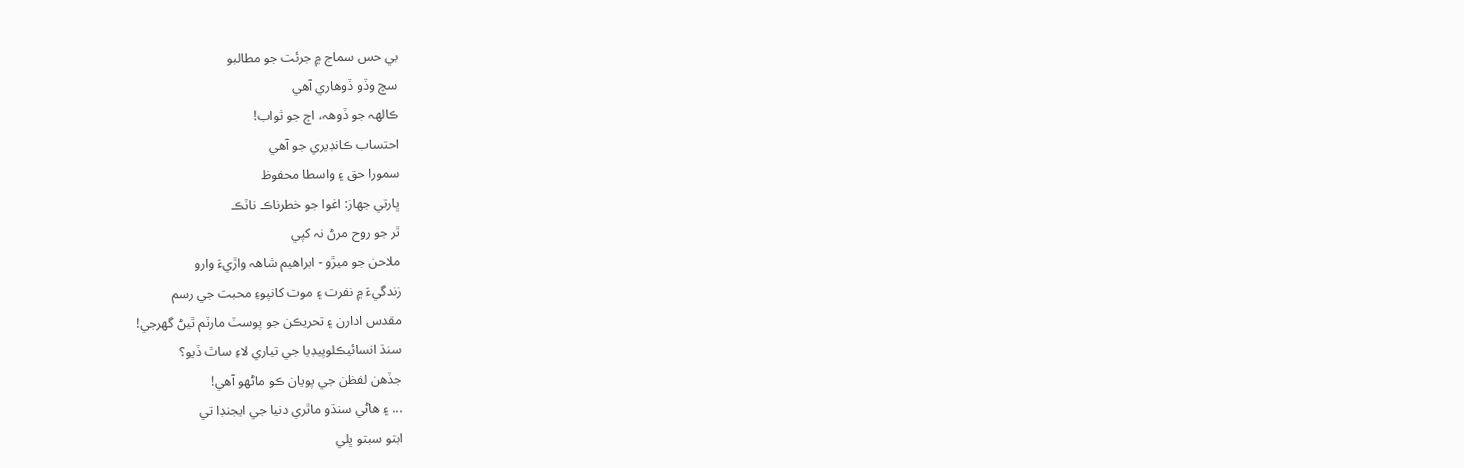بي حس سماج ۾ جرئت جو مطالبو
سچ وڏو ڏوهاري آهي
ڪالھہ جو ڏوھہ، اڄ جو ثواب!
احتساب ڪانڊيري جو آهي
سمورا حق ۽ واسطا محفوظ
ڀارتي جهاز: اغوا جو خطرناڪ ناٽڪ
ٿر جو روح مرڻ نہ کپي
ملاحن جو ميڙو - ابراهيم شاھہ واڙيءَ وارو
زندگيءَ ۾ نفرت ۽ موت کانپوءِ محبت جي رسم
مقدس ادارن ۽ تحريڪن جو پوسٽ مارٽم ٿيڻ گهرجي!
سنڌ انسائيڪلوپيڊيا جي تياري لاءِ ساٿ ڏيو؟
جڏهن لفظن جي پويان ڪو ماڻهو آهي!
... ۽ هاڻي سنڌو ماٿري دنيا جي ايجنڊا تي
ابتو سبتو ڀلي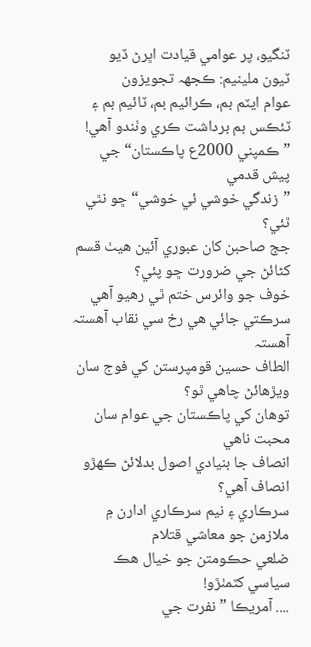ٽنگيو، پر عوامي قيادت اڀرڻ ڏيو
ٽيون ملينيم: ڪجھہ تجويزون
عوام ايٽم بم، ڪرائيم بم، ٽائيم بم ۽ ٽئڪس بم برداشت ڪري وٺندو آهي!
”ڪمپني 2000ع پاڪستان“ جي پيش قدمي
”زندگي خوشي ئي خوشي“ ڇو نٿي ٿئي؟
جج صاحبن کان عبوري آئين هيٺ قسم کڻائڻ جي ضرورت ڇو پئي؟
خوف جو وائرس ختم ٿي رهيو آهي
سرڪتي جائي هي رخ سي نقاب آهستہ آهستہ
الطاف حسين قومپرستن کي فوج سان ويڙهائڻ چاهي ٿو؟
توهان کي پاڪستان جي عوام سان محبت ناهي
انصاف جا بنيادي اصول بدلائڻ ڪھڙو انصاف آهي؟
سرڪاري ۽ نيم سرڪاري ادارن ۾ ملازمن جو معاشي قتلام
ضلعي حڪومتن جو خيال هڪ سياسي کٽمٺڙو!
.... آمريڪا ”نفرت جي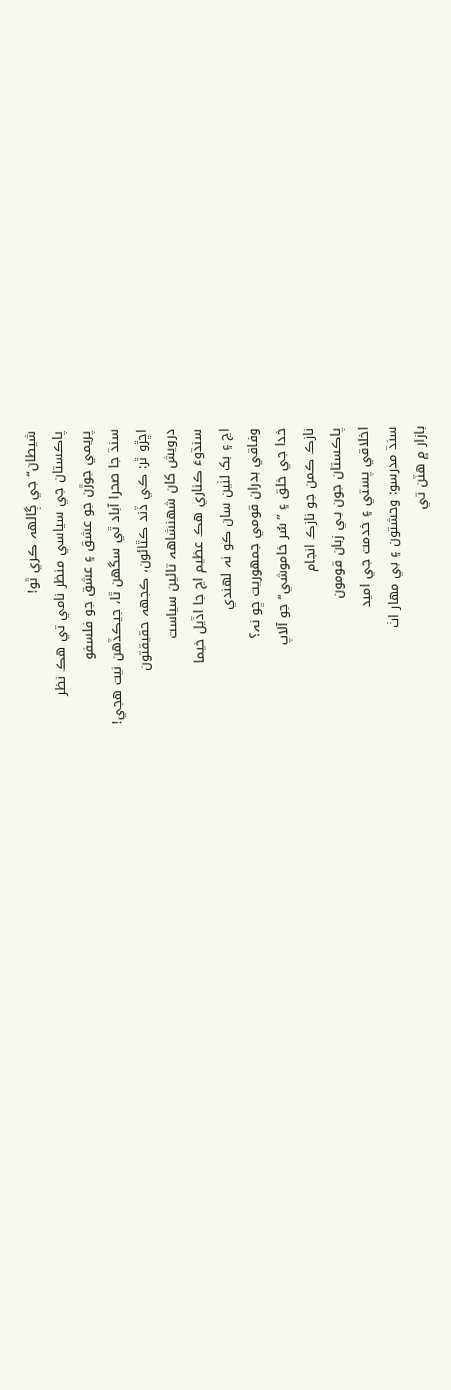شيطان“ جي ڳالھہ ڪري ٿو!
پاڪستان جي سياسي منظر نامي تي هڪ نظر
پريمي جوڙن جو عشق ۽ عشق جو فلسفو
سنڌ جا صحرا آباد ٿي سگهن ٿا، جيڪڏهن نيت هجي!
اڇڙو ٿر: ڪي ڏند ڪٿائون، ڪجھہ حقيقتون
درويش کان شهنشاھہ تائين سياست
سنڌوءَ ڪناري هڪ عظيم اڃ جا اڏيل خيما
اڃ ۽ بک لٺين سان ڪو نہ لهندي
وفاقي بدران قومي جمهوريت ڇو نہ؟
خدا جي خلق ۽ ”سُر خاموشي“ جو آلاپ
نازڪ ڪمن جو نازڪ انجام
پاڪستان جون بـي زبان قومون
اخلاقي پستي ۽ خدمت جي اميد
سنڌ مدرسو: وحشتون ۽ بي مهار اٺ
بازار ۾ هٽن تي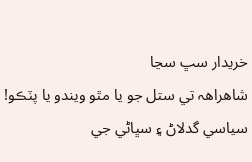خريدار سڀ سڃا
شاهراھہ تي ستل جو يا مٿو ويندو يا پٽڪو!
سياسي گدلاڻ ۽ سڀاڻي جي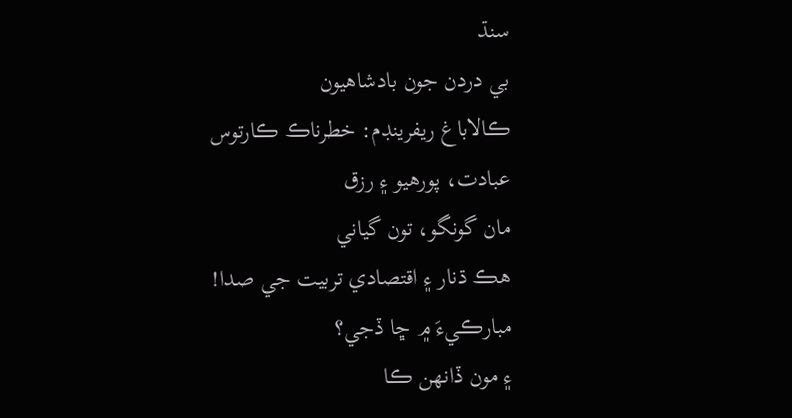سنڌ
بي دردن جون بادشاهيون
ڪالاباغ ريفرينڊم: خطرناڪ ڪارتوس
عبادت، پورهيو ۽ رزق
مان گونگو، تون گياني
هڪ ڌنار ۽ اقتصادي تربيت جي صدا!
مبارڪيءَ ۾ ڇا ڏجي؟
۽ مون ڏانھن ڪا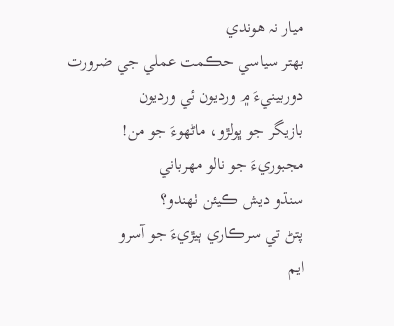ميار نہ هوندي
بھتر سياسي حڪمت عملي جي ضرورت
دوربينيءَ ۾ ورديون ئي ورديون
بازيگر جو ڀولڙو، ماڻهوءَ جو من!
مجبوريءَ جو نالو مهرباني
سنڌو ديش ڪيئن ٺھندو؟
پتڻ تي سرڪاري ٻيڙيءَ جو آسرو
ايم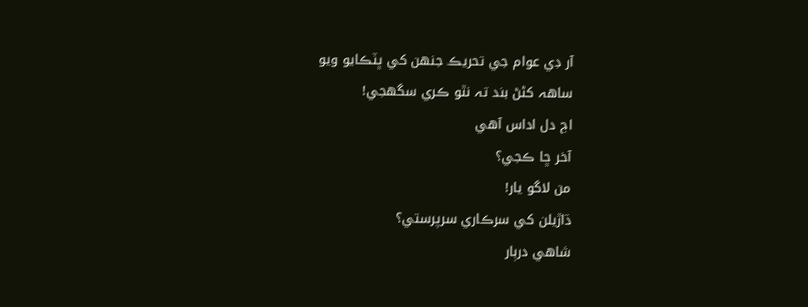آر ڊي عوام جي تحريڪ جنھن کي ڀٽڪايو ويو
ساھہ کڻڻ بند تہ نٿو ڪري سگهجي!
اڄ دل اداس آهي
آخر ڇا ڪجي؟
من لاگو يار!
ڌاڙيلن کي سرڪاري سرپرستي؟
شاهي درٻار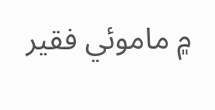۾ ماموئي فقير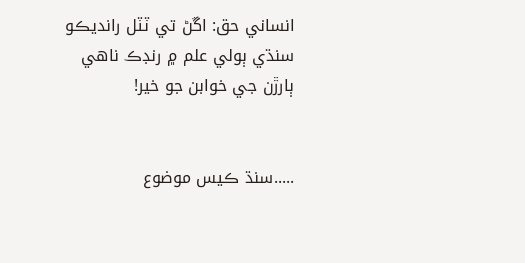انساني حق: اڱڻ تي ٽٽل رانديڪو
سنڌي ٻولي علم ۾ رنڊڪ ناهي
ٻارڙن جي خوابن جو خير!


.....سنڌ ڪيس موضوع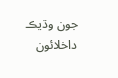جون وڌيڪ داخلائون